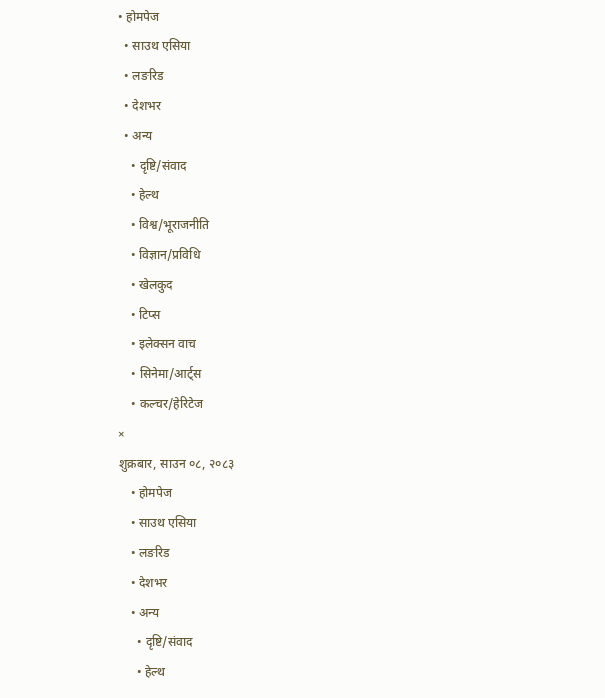• होमपेज
  • साउथ एसिया
  • लङरिड
  • देशभर
  • अन्य
    • दृष्टि/संवाद
    • हेल्थ
    • विश्व/भूराजनीति
    • विज्ञान/प्रविधि
    • खेलकुद
    • टिप्स
    • इलेक्सन वाच
    • सिनेमा/आर्ट्स
    • कल्चर/हेरिटेज
×
शुक्रबार, साउन ०८, २०८३
    • होमपेज
    • साउथ एसिया
    • लङरिड
    • देशभर
    • अन्य
      • दृष्टि/संवाद
      • हेल्थ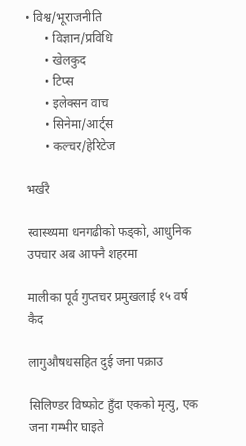• विश्व/भूराजनीति
      • विज्ञान/प्रविधि
      • खेलकुद
      • टिप्स
      • इलेक्सन वाच
      • सिनेमा/आर्ट्स
      • कल्चर/हेरिटेज

भर्खरै

स्वास्थ्यमा धनगढीको फड्को, आधुनिक उपचार अब आफ्नै शहरमा

मालीका पूर्व गुप्तचर प्रमुखलाई १५ वर्ष कैद

लागुऔषधसहित दुई जना पक्राउ

सिलिण्डर विष्फोट हुँदा एकको मृत्यु, एक जना गम्भीर घाइते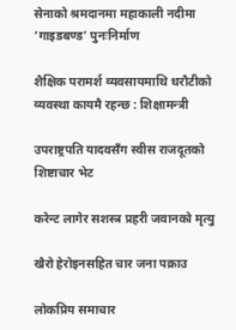सेनाको श्रमदानमा महाकाली नदीमा ‘गाइडबण्ड’ पुनःनिर्माण

शैक्षिक परामर्श व्यवसायमाथि धरौटीको व्यवस्था कायमै रहन्छ : शिक्षामन्त्री

उपराष्ट्रपति यादवसँग स्वीस राजदूतको शिष्टाचार भेट

करेन्ट लागेर सशस्त्र प्रहरी जवानको मृत्यु

खैरो हेरोइनसहित चार जना पक्राउ

लोकप्रिय समाचार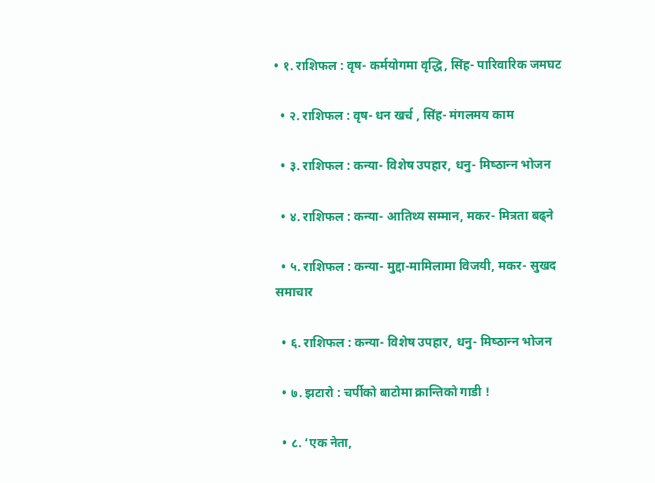• १. राशिफल : वृष- कर्मयोगमा वृद्धि, सिंह- पारिवारिक जमघट

  • २. राशिफल : वृष- धन खर्च , सिंह- मंगलमय काम

  • ३. राशिफल : कन्या- विशेष उपहार, धनु- मिष्‍ठान्‍न भोजन

  • ४. राशिफल : कन्या- आतिथ्य सम्मान, मकर- मित्रता बढ्ने

  • ५. राशिफल : कन्या- मुद्दा-मामिलामा विजयी, मकर- सुखद समाचार

  • ६. राशिफल : कन्या- विशेष उपहार, धनु- मिष्‍ठान्‍न भोजन

  • ७. झटारो : चर्पीको बाटोमा क्रान्तिको गाडी !

  • ८. ‘एक नेता,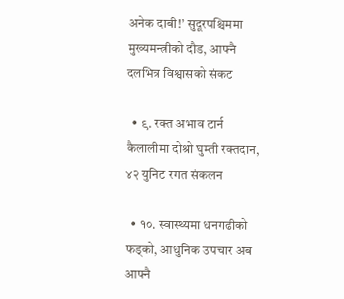अनेक दाबी!’ सुदूरपश्चिममा मुख्यमन्त्रीको दौड, आफ्नै दलभित्र विश्वासको संकट

  • ९. रक्त अभाव टार्न कैलालीमा दोश्रो घुम्ती रक्तदान, ४२ युनिट रगत संकलन

  • १०. स्वास्थ्यमा धनगढीको फड्को, आधुनिक उपचार अब आफ्नै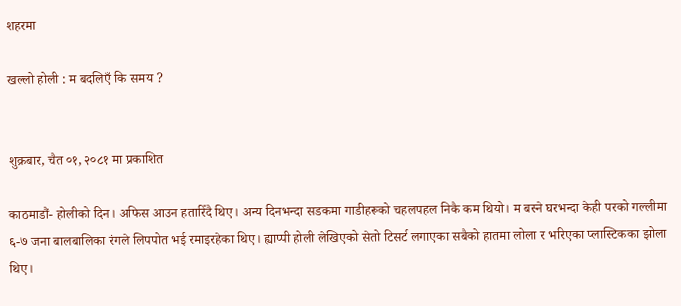शहरमा

खल्लो होली : म बदलिएँ कि समय ?


शुक्रबार, चैत ०१, २०८१ मा प्रकाशित

काठमाडौं- होलीको दिन। अफिस आउन हतारिँदै थिए। अन्य दिनभन्दा सडकमा गाडीहरूको चहलपहल निकै कम थियो। म बस्‍ने घरभन्दा केही परको गल्लीमा ६-७ जना बालबालिका रंगले लिपपोत भई रमाइरहेका थिए। ह्याप्पी होली लेखिएको सेतो टिसर्ट लगाएका सबैको हातमा लोला र भरिएका प्लास्टिकका झोला थिए।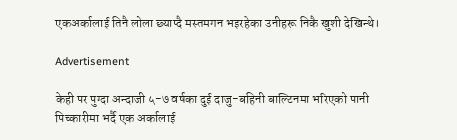एकअर्कालाई तिनै लोला छ्याप्दै मस्तमगन भइरहेका उनीहरू निकै खुशी देखिन्थे।

Advertisement

केही पर पुग्दा अन्दाजी ५-७ वर्षका दुई दाजु-बहिनी बाल्टिनमा भरिएको पानी पिच्कारीमा भर्दै एक अर्कालाई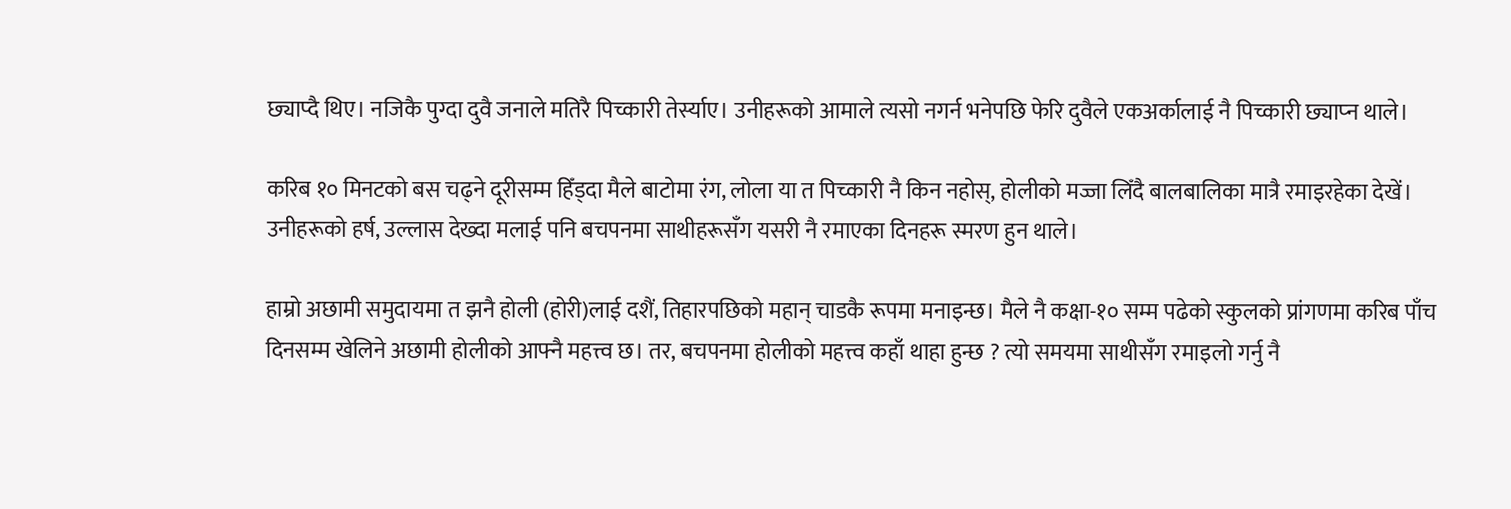छ्याप्दै थिए। नजिकै पुग्दा दुवै जनाले मतिरै पिच्कारी तेर्स्याए। उनीहरूको आमाले त्यसो नगर्न भनेपछि फेरि दुवैले एकअर्कालाई नै पिच्कारी छ्याप्‍न थाले।

करिब १० मिनटको बस चढ्ने दूरीसम्म हिँड्दा मैले बाटोमा रंग, लोला या त पिच्कारी नै किन नहोस्, होलीको मज्जा लिँदै बालबालिका मात्रै रमाइरहेका देखें। उनीहरूको हर्ष, उल्लास देख्दा मलाई पनि बचपनमा साथीहरूसँग यसरी नै रमाएका दिनहरू स्मरण हुन थाले।

हाम्रो अछामी समुदायमा त झनै होली (होरी)लाई दशैं, तिहारपछिको महान् चाडकै रूपमा मनाइन्छ। मैले नै कक्षा-१० सम्म पढेको स्कुलको प्रांगणमा करिब पाँच दिनसम्म खेलिने अछामी होलीको आफ्नै महत्त्व छ। तर, बचपनमा होलीको महत्त्व कहाँ थाहा हुन्छ ? त्यो समयमा साथीसँग रमाइलो गर्नु नै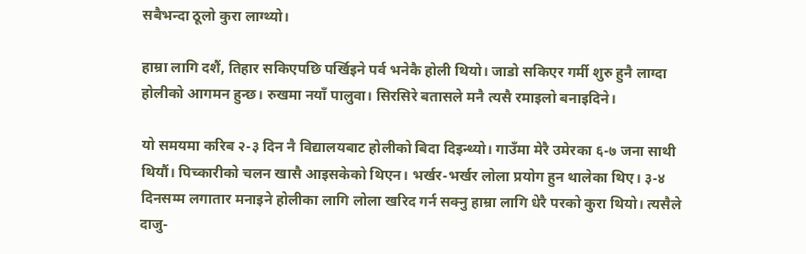सबैभन्दा ठूलो कुरा लाग्थ्यो।

हाम्रा लागि दशैं, तिहार सकिएपछि पर्खिइने पर्व भनेकै होली थियो। जाडो सकिएर गर्मी शुरु हुनै लाग्दा होलीको आगमन हुन्छ। रुखमा नयाँ पालुवा। सिरसिरे बतासले मनै त्यसै रमाइलो बनाइदिने।

यो समयमा करिब २-३ दिन नै विद्यालयबाट होलीको बिदा दिइन्थ्यो। गाउँमा मेरै उमेरका ६-७ जना साथी थियौं। पिच्कारीको चलन खासै आइसकेको थिएन। भर्खर-भर्खर लोला प्रयोग हुन थालेका थिए। ३-४ दिनसम्म लगातार मनाइने होलीका लागि लोला खरिद गर्न सक्नु हाम्रा लागि धेरै परको कुरा थियो। त्यसैले दाजु-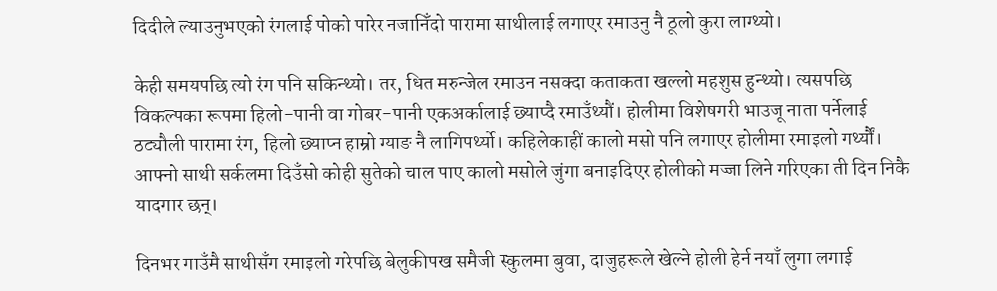दिदीले ल्याउनुभएको रंगलाई पोको पारेर नजानिँदो पारामा साथीलाई लगाएर रमाउनु नै ठूलो कुरा लाग्थ्यो।

केही समयपछि त्यो रंग पनि सकिन्थ्यो। तर, धित मरुन्जेल रमाउन नसक्दा कताकता खल्लो महशुस हुन्थ्यो। त्यसपछि विकल्पका रूपमा हिलो-पानी वा गोबर-पानी एकअर्कालाई छ्याप्दै रमाउँथ्यौं। होलीमा विशेषगरी भाउजू नाता पर्नेलाई ठट्यौली पारामा रंग, हिलो छ्याप्‍न हाम्रो ग्याङ नै लागिपर्थ्यो। कहिलेकाहीं कालो मसो पनि लगाएर होलीमा रमाइलो गर्थ्यौं। आफ्नो साथी सर्कलमा दिउँसो कोही सुतेको चाल पाए कालो मसोले जुंगा बनाइदिएर होलीको मज्जा लिने गरिएका ती दिन निकै यादगार छन्।

दिनभर गाउँमै साथीसँग रमाइलो गरेपछि बेलुकीपख समैजी स्कुलमा बुवा, दाजुहरूले खेल्ने होली हेर्न नयाँ लुगा लगाई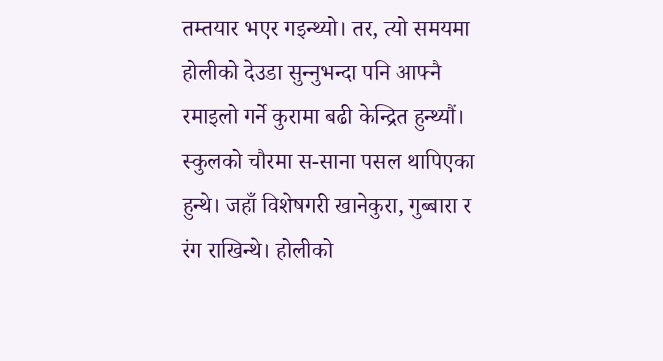तम्तयार भएर गइन्थ्यो। तर, त्यो समयमा होलीको देउडा सुन्‍नुभन्दा पनि आफ्नै रमाइलो गर्ने कुरामा बढी केन्द्रित हुन्थ्यौं। स्कुलको चौरमा स-साना पसल थापिएका हुन्थे। जहाँ विशेषगरी खानेकुरा, गुब्बारा र रंग राखिन्थे। होलीको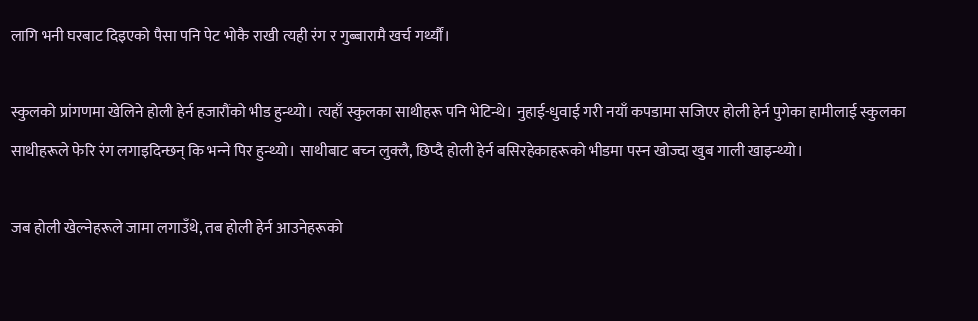लागि भनी घरबाट दिइएको पैसा पनि पेट भोकै राखी त्यही रंग र गुब्बारामै खर्च गर्थ्यौं।

स्कुलको प्रांगणमा खेलिने होली हेर्न हजारौंको भीड हुन्थ्यो। त्यहाँ स्कुलका साथीहरू पनि भेटिन्थे। नुहाई-धुवाई गरी नयाँ कपडामा सजिएर होली हेर्न पुगेका हामीलाई स्कुलका साथीहरूले फेरि रंग लगाइदिन्छन् कि भन्‍ने पिर हुन्थ्यो। साथीबाट बच्‍न लुक्लै, छिप्दै होली हेर्न बसिरहेकाहरूको भीडमा पस्‍न खोज्दा खुब गाली खाइन्थ्यो।

जब होली खेल्नेहरूले जामा लगाउँथे, तब होली हेर्न आउनेहरूको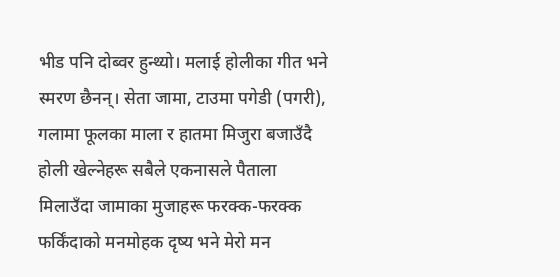भीड पनि दोब्वर हुन्थ्यो। मलाई होलीका गीत भने स्मरण छैनन्। सेता जामा, टाउमा पगेडी (पगरी), गलामा फूलका माला र हातमा मिजुरा बजाउँदै होली खेल्नेहरू सबैले एकनासले पैताला मिलाउँदा जामाका मुजाहरू फरक्क-फरक्क फर्किंदाको मनमोहक दृष्‍य भने मेरो मन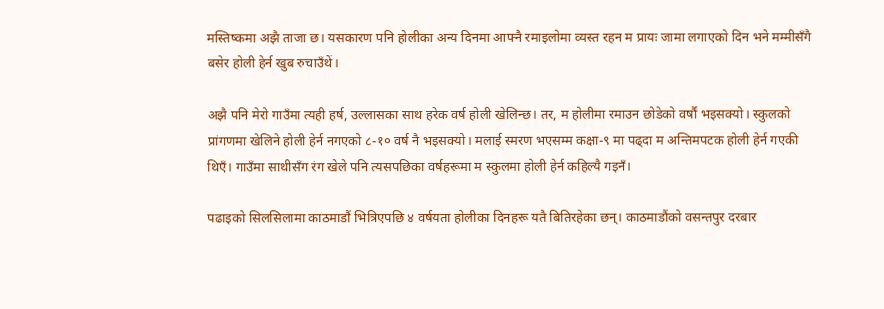मस्तिष्‍कमा अझै ताजा छ। यसकारण पनि होलीका अन्य दिनमा आफ्नै रमाइलोमा व्यस्त रहन म प्रायः जामा लगाएको दिन भने मम्मीसँगै बसेर होली हेर्न खुब रुचाउँथें।

अझै पनि मेरो गाउँमा त्यही हर्ष, उल्लासका साथ हरेक वर्ष होली खेलिन्छ। तर, म होलीमा रमाउन छोडेको वर्षौं भइसक्यो। स्कुलको प्रांगणमा खेलिने होली हेर्न नगएको ८-१० वर्ष नै भइसक्यो। मलाई स्मरण भएसम्म कक्षा-९ मा पढ्दा म अन्तिमपटक होली हेर्न गएकी थिएँ। गाउँमा साथीसँग रंग खेले पनि त्यसपछिका वर्षहरूमा म स्कुलमा होली हेर्न कहिल्यै गइनँ।

पढाइको सिलसिलामा काठमाडौं भित्रिएपछि ४ वर्षयता होलीका दिनहरू यतै बितिरहेका छन्। काठमाडौंको वसन्तपुर दरबार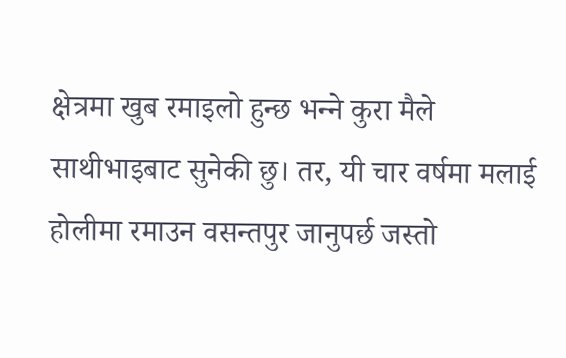क्षेत्रमा खुब रमाइलो हुन्छ भन्‍ने कुरा मैले साथीभाइबाट सुनेकी छु। तर, यी चार वर्षमा मलाई होलीमा रमाउन वसन्तपुर जानुपर्छ जस्तो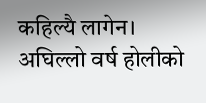कहिल्यै लागेन। अघिल्लो वर्ष होलीको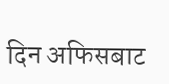दिन अफिसबाट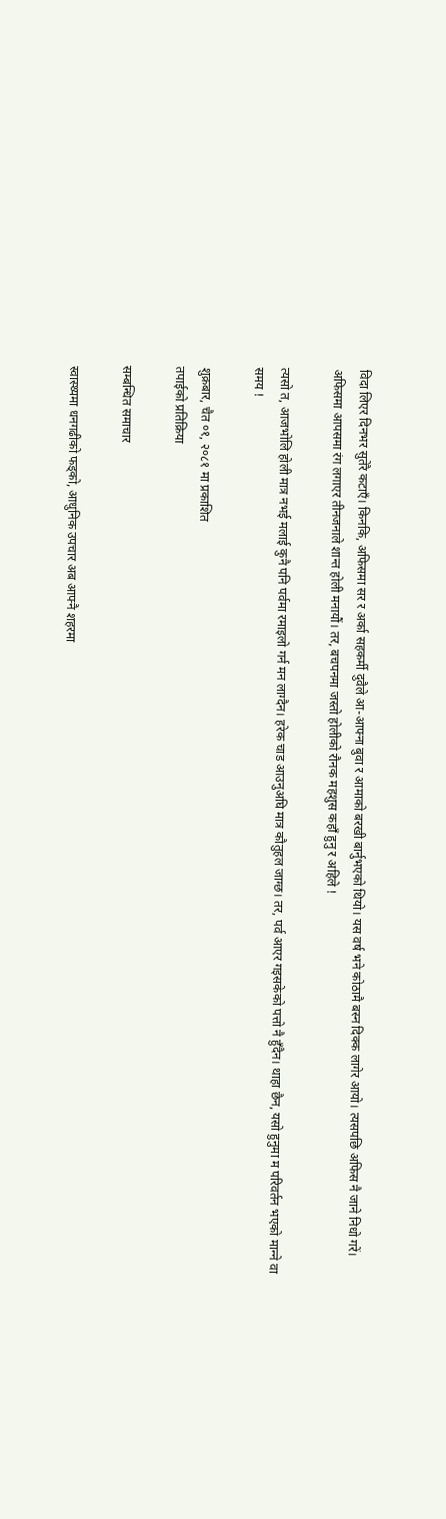विदा लिएर दिनभर सुतेरै कटाएँ। किनकि, अफिसमा सर र अर्का सहकर्मी दुवैले आ-आफ्ना बुवा र आमाको बरखी बार्नुभएको थियो। यस वर्ष भने कोठामै बस्‍न दिक्क लागेर आयो। त्यसपछि अफिस नै जाने निधो गरें। अफिसमा आपसमा रंग लगाएर तीनजनाले शान्त होली मनायौं। तर, बचपनमा जस्तो होलीको रौनक महशुस कहाँ हुनु र अहिले !

त्यसो त, आजभोलि होली मात्र नभई मलाई कुनै पनि पर्वमा रमाइलो गर्न मन लाग्दैन। हरेक चाड आउनुअघि मात्र कौतुहल जाग्छ। तर, पर्व आएर गइसकेको पत्तो नै हुँदैन। थाहा छैन, यसो हुनुमा म परिवर्तन भएको मान्‍ने वा समय !

शुक्रबार, चैत ०१, २०८१ मा प्रकाशित
तपाईको प्रतिक्रिया

सम्बन्धित समाचार

स्वास्थ्यमा धनगढीको फड्को, आधुनिक उपचार अब आफ्नै शहरमा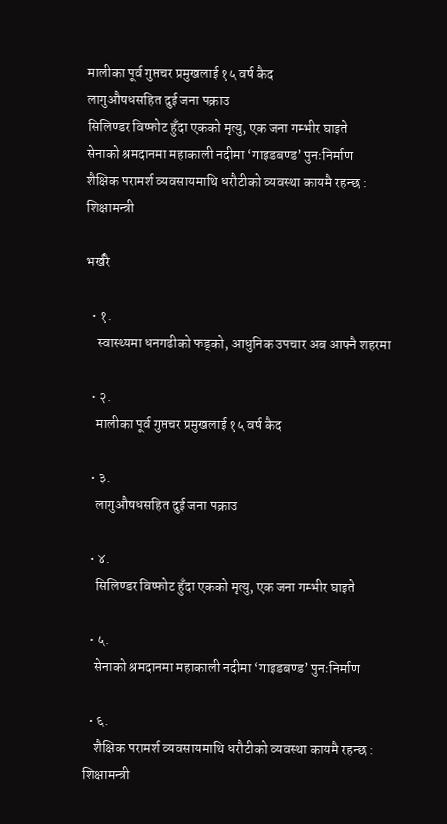मालीका पूर्व गुप्तचर प्रमुखलाई १५ वर्ष कैद
लागुऔषधसहित दुई जना पक्राउ
सिलिण्डर विष्फोट हुँदा एकको मृत्यु, एक जना गम्भीर घाइते
सेनाको श्रमदानमा महाकाली नदीमा ‘गाइडबण्ड’ पुनःनिर्माण
शैक्षिक परामर्श व्यवसायमाथि धरौटीको व्यवस्था कायमै रहन्छ : शिक्षामन्त्री

भर्खरै

  • १.
    स्वास्थ्यमा धनगढीको फड्को, आधुनिक उपचार अब आफ्नै शहरमा

  • २.
    मालीका पूर्व गुप्तचर प्रमुखलाई १५ वर्ष कैद

  • ३.
    लागुऔषधसहित दुई जना पक्राउ

  • ४.
    सिलिण्डर विष्फोट हुँदा एकको मृत्यु, एक जना गम्भीर घाइते

  • ५.
    सेनाको श्रमदानमा महाकाली नदीमा ‘गाइडबण्ड’ पुनःनिर्माण

  • ६.
    शैक्षिक परामर्श व्यवसायमाथि धरौटीको व्यवस्था कायमै रहन्छ : शिक्षामन्त्री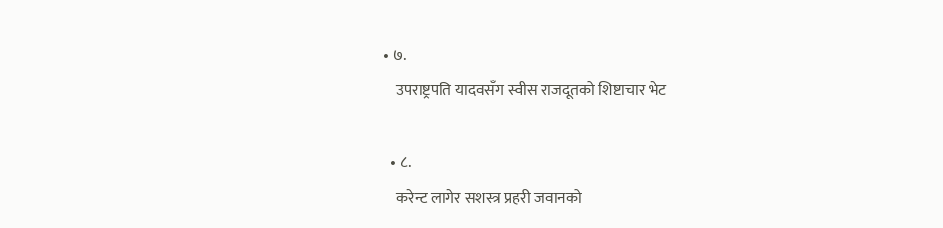• ७.
    उपराष्ट्रपति यादवसँग स्वीस राजदूतको शिष्टाचार भेट

  • ८.
    करेन्ट लागेर सशस्त्र प्रहरी जवानको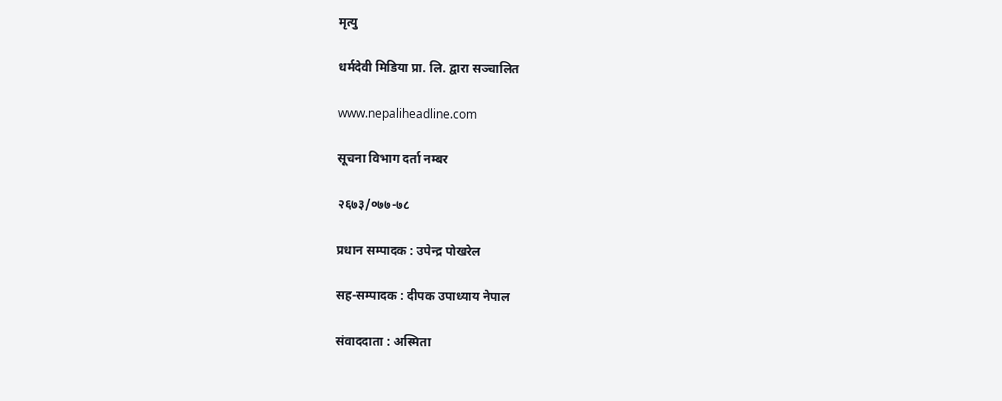मृत्यु

धर्मदेवी मिडिया प्रा. लि. द्वारा सञ्चालित

www.nepaliheadline.com

सूचना विभाग दर्ता नम्बर

२६७३/०७७-७८

प्रधान सम्पादक : उपेन्द्र पोखरेल

सह-सम्पादक : दीपक उपाध्याय नेपाल

संवाददाता : अस्मिता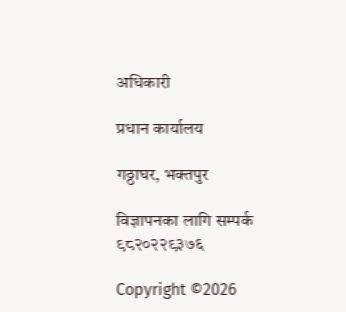अधिकारी

प्रधान कार्यालय

गठ्ठाघर, भक्तपुर

विज्ञापनका लागि सम्पर्क
९८२०२२९३७६

Copyright ©2026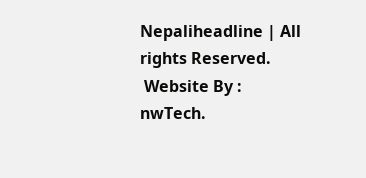Nepaliheadline | All rights Reserved.
 Website By :  nwTech.